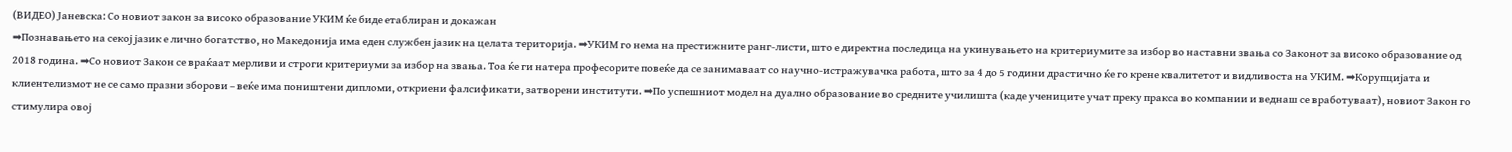(ВИДЕО) Јаневска: Со новиот закон за високо образование УКИМ ќе биде етаблиран и докажан
➡Познавањето на секој јазик е лично богатство, но Македонија има еден службен јазик на целата територија. ➡УКИМ го нема на престижните ранг-листи, што е директна последица на укинувањето на критериумите за избор во наставни звања со Законот за високо образование од 2018 година. ➡Со новиот Закон се враќаат мерливи и строги критериуми за избор на звања. Тоа ќе ги натера професорите повеќе да се занимаваат со научно-истражувачка работа, што за 4 до 5 години драстично ќе го крене квалитетот и видливоста на УКИМ. ➡Корупцијата и клиентелизмот не се само празни зборови – веќе има поништени дипломи, откриени фалсификати, затворени институти. ➡По успешниот модел на дуално образование во средните училишта (каде учениците учат преку пракса во компании и веднаш се вработуваат), новиот Закон го стимулира овој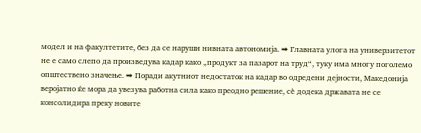модел и на факултетите, без да се наруши нивната автономија. ➡ Главната улога на универзитетот не е само слепо да произведува кадар како „продукт за пазарот на труд“, туку има многу поголемо општествено значење. ➡ Поради акутниот недостаток на кадар во одредени дејности, Македонија веројатно ќе мора да увезува работна сила како преодно решение, сè додека државата не се консолидира преку новите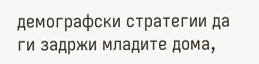демографски стратегии да ги задржи младите дома,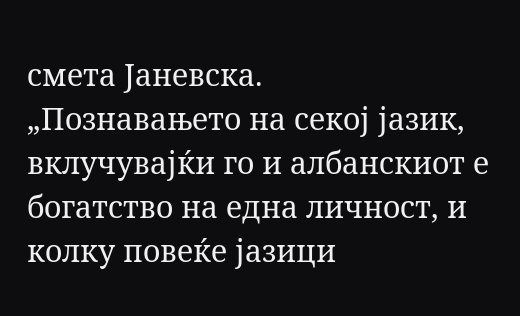смета Јаневска.
„Познавањето на секој јазик, вклучувајќи го и албанскиот е богатство на една личност, и колку повеќе јазици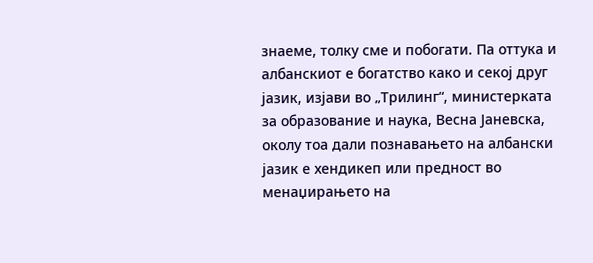знаеме, толку сме и побогати. Па оттука и албанскиот е богатство како и секој друг јазик, изјави во „Трилинг“, министерката за образование и наука, Весна Јаневска, околу тоа дали познавањето на албански јазик е хендикеп или предност во менаџирањето на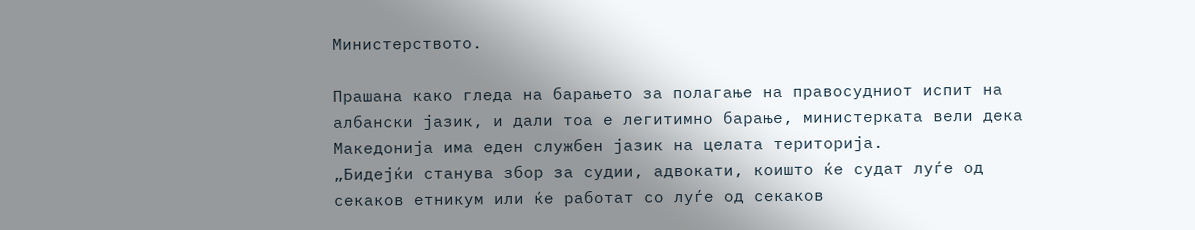Министерството.

Прашана како гледа на барањето за полагање на правосудниот испит на албански јазик, и дали тоа е легитимно барање, министерката вели дека Македонија има еден службен јазик на целата територија.
„Бидејќи станува збор за судии, адвокати, коишто ќе судат луѓе од секаков етникум или ќе работат со луѓе од секаков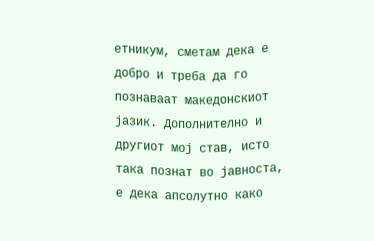етникум, сметам дека е добро и треба да го познаваат македонскиот јазик. Дополнително и другиот мој став, исто така познат во јавноста, е дека апсолутно како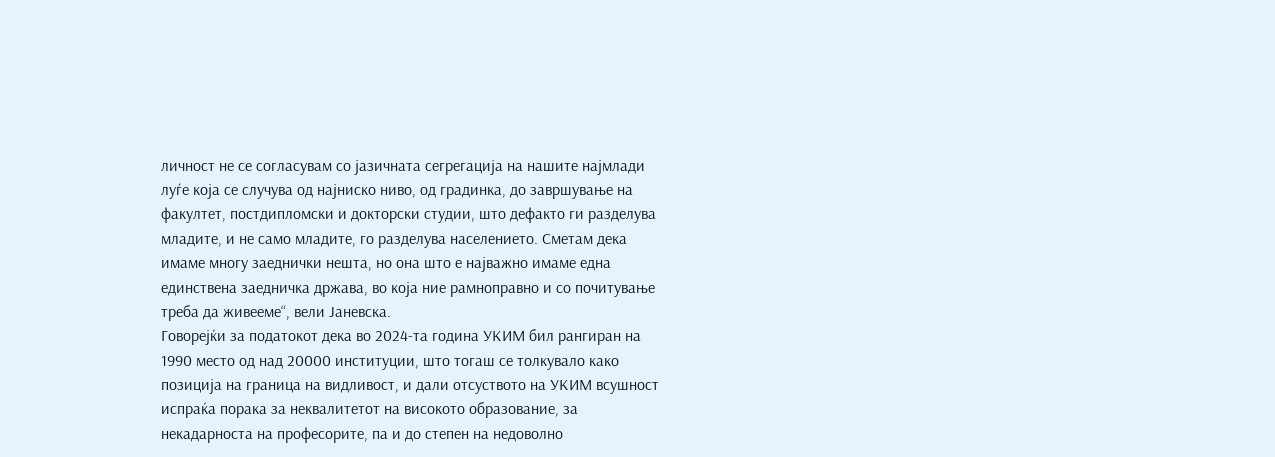личност не се согласувам со јазичната сегрегација на нашите најмлади луѓе која се случува од најниско ниво, од градинка, до завршување на факултет, постдипломски и докторски студии, што дефакто ги разделува младите, и не само младите, го разделува населението. Сметам дека имаме многу заеднички нешта, но она што е најважно имаме една единствена заедничка држава, во која ние рамноправно и со почитување треба да живееме“, вели Јаневска.
Говорејќи за податокот дека во 2024-та година УКИМ бил рангиран на 1990 место од над 20000 институции, што тогаш се толкувало како позиција на граница на видливост, и дали отсуството на УКИМ всушност испраќа порака за неквалитетот на високото образование, за некадарноста на професорите, па и до степен на недоволно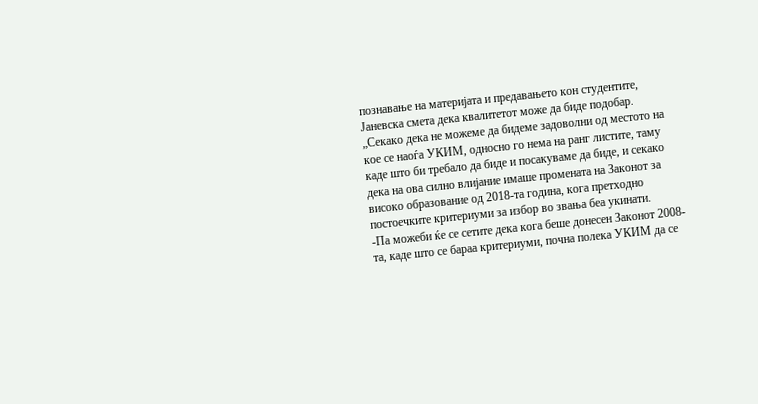познавање на материјата и предавањето кон студентите, Јаневска смета дека квалитетот може да биде подобар.
„Секако дека не можеме да бидеме задоволни од местото на кое се наоѓа УКИМ, односно го нема на ранг листите, таму каде што би требало да биде и посакуваме да биде, и секако дека на ова силно влијание имаше промената на Законот за високо образование од 2018-та година, кога претходно постоечките критериуми за избор во звања беа укинати.
-Па можеби ќе се сетите дека кога беше донесен Законот 2008-та, каде што се бараа критериуми, почна полека УКИМ да се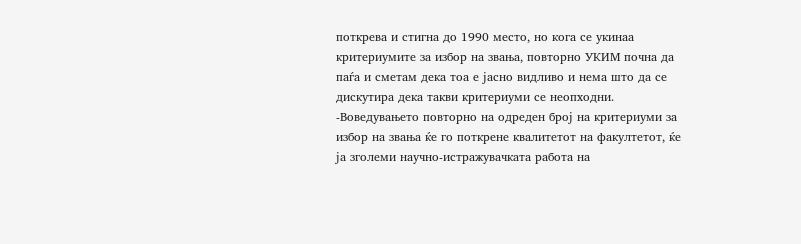поткрева и стигна до 1990 место, но кога се укинаа критериумите за избор на звања, повторно УКИМ почна да паѓа и сметам дека тоа е јасно видливо и нема што да се дискутира дека такви критериуми се неопходни.
-Воведувањето повторно на одреден број на критериуми за избор на звања ќе го поткрене квалитетот на факултетот, ќе ја зголеми научно-истражувачката работа на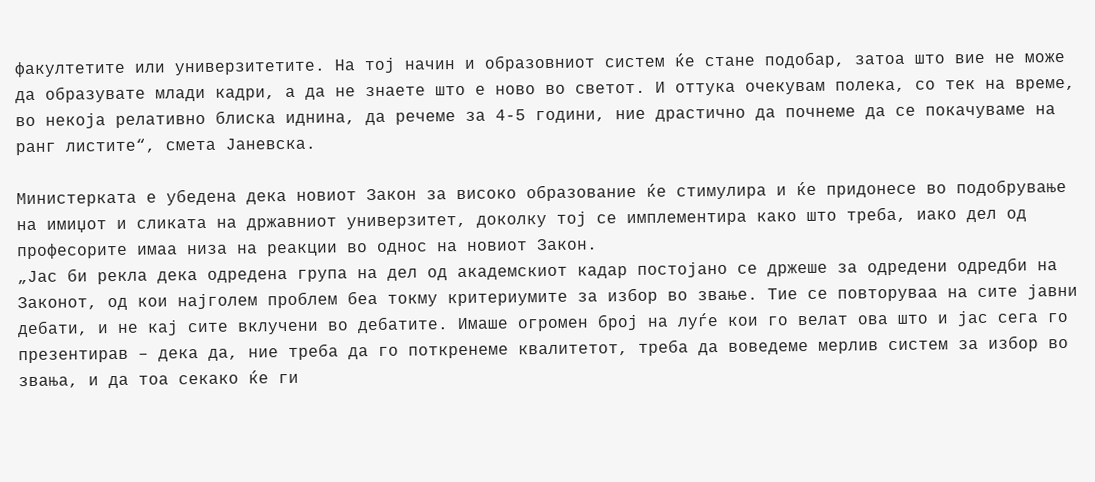факултетите или универзитетите. На тој начин и образовниот систем ќе стане подобар, затоа што вие не може да образувате млади кадри, а да не знаете што е ново во светот. И оттука очекувам полека, со тек на време, во некоја релативно блиска иднина, да речеме за 4-5 години, ние драстично да почнеме да се покачуваме на ранг листите“, смета Јаневска.

Министерката е убедена дека новиот Закон за високо образование ќе стимулира и ќе придонесе во подобрување на имиџот и сликата на државниот универзитет, доколку тој се имплементира како што треба, иако дел од професорите имаа низа на реакции во однос на новиот Закон.
„Јас би рекла дека одредена група на дел од академскиот кадар постојано се држеше за одредени одредби на Законот, од кои најголем проблем беа токму критериумите за избор во звање. Тие се повторуваа на сите јавни дебати, и не кај сите вклучени во дебатите. Имаше огромен број на луѓе кои го велат ова што и јас сега го презентирав – дека да, ние треба да го поткренеме квалитетот, треба да воведеме мерлив систем за избор во звања, и да тоа секако ќе ги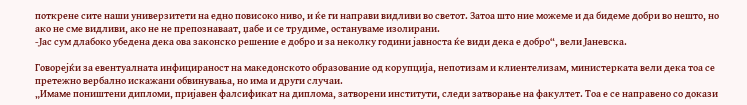поткрене сите наши универзитети на едно повисоко ниво, и ќе ги направи видливи во светот. Затоа што ние можеме и да бидеме добри во нешто, но ако не сме видливи, ако не не препознаваат, џабе и се трудиме, остануваме изолирани.
-Јас сум длабоко убедена дека ова законско решение е добро и за неколку години јавноста ќе види дека е добро“, вели Јаневска.

Говорејќи за евентуалната инфицираност на македонското образование од корупција, непотизам и клиентелизам, министерката вели дека тоа се претежно вербално искажани обвинувања, но има и други случаи.
„Имаме поништени дипломи, пријавен фалсификат на диплома, затворени институти, следи затворање на факултет. Тоа е се направено со докази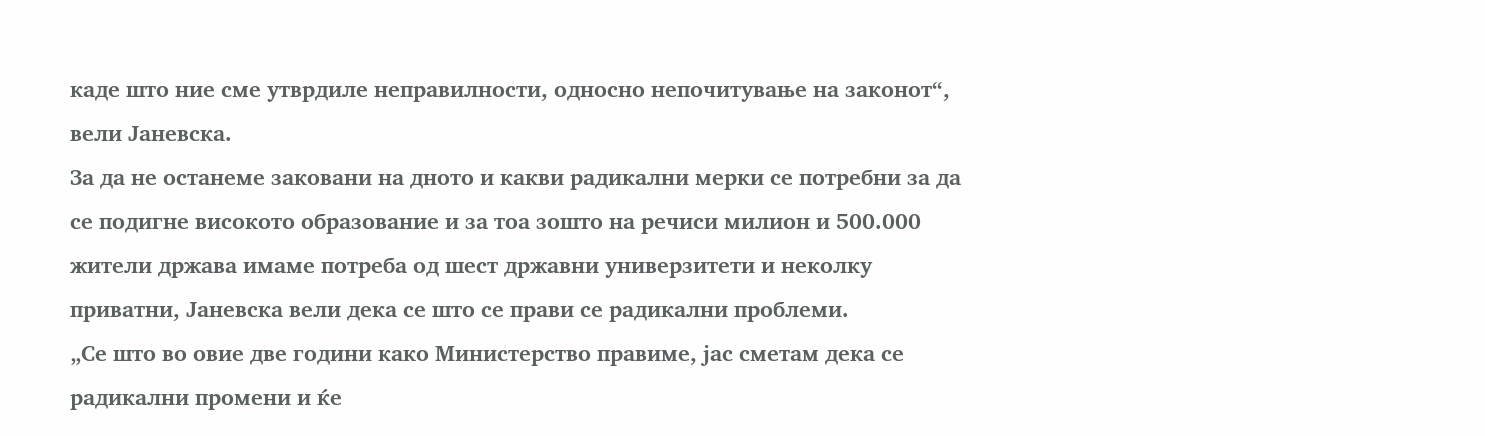каде што ние сме утврдиле неправилности, односно непочитување на законот“, вели Јаневска.
За да не останеме заковани на дното и какви радикални мерки се потребни за да се подигне високото образование и за тоа зошто на речиси милион и 500.000 жители држава имаме потреба од шест државни универзитети и неколку приватни, Јаневска вели дека се што се прави се радикални проблеми.
„Се што во овие две години како Министерство правиме, јас сметам дека се радикални промени и ќе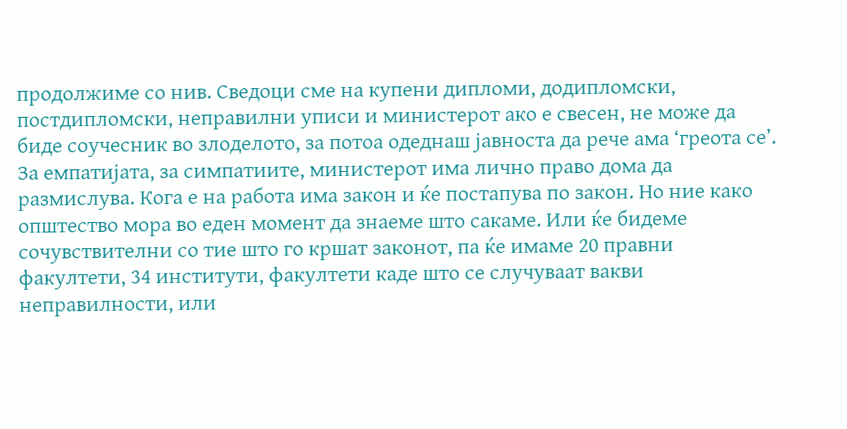продолжиме со нив. Сведоци сме на купени дипломи, додипломски, постдипломски, неправилни уписи и министерот ако е свесен, не може да биде соучесник во злоделото, за потоа одеднаш јавноста да рече ама ‘греота се’. За емпатијата, за симпатиите, министерот има лично право дома да размислува. Кога е на работа има закон и ќе постапува по закон. Но ние како општество мора во еден момент да знаеме што сакаме. Или ќе бидеме сочувствителни со тие што го кршат законот, па ќе имаме 20 правни факултети, 34 институти, факултети каде што се случуваат вакви неправилности, или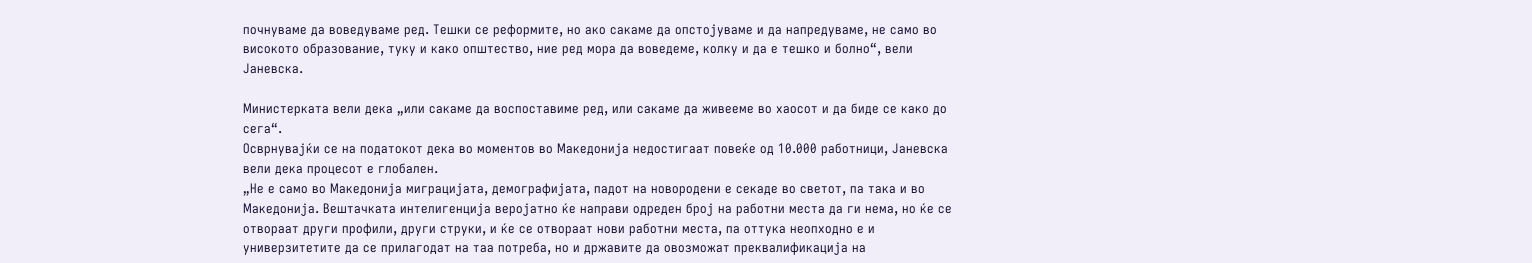почнуваме да воведуваме ред. Тешки се реформите, но ако сакаме да опстојуваме и да напредуваме, не само во високото образование, туку и како општество, ние ред мора да воведеме, колку и да е тешко и болно“, вели Јаневска.

Министерката вели дека „или сакаме да воспоставиме ред, или сакаме да живееме во хаосот и да биде се како до сега“.
Осврнувајќи се на податокот дека во моментов во Македонија недостигаат повеќе од 10.000 работници, Јаневска вели дека процесот е глобален.
„Не е само во Македонија миграцијата, демографијата, падот на новородени е секаде во светот, па така и во Македонија. Вештачката интелигенција веројатно ќе направи одреден број на работни места да ги нема, но ќе се отвораат други профили, други струки, и ќе се отвораат нови работни места, па оттука неопходно е и универзитетите да се прилагодат на таа потреба, но и државите да овозможат преквалификација на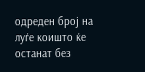одреден број на луѓе коишто ќе останат без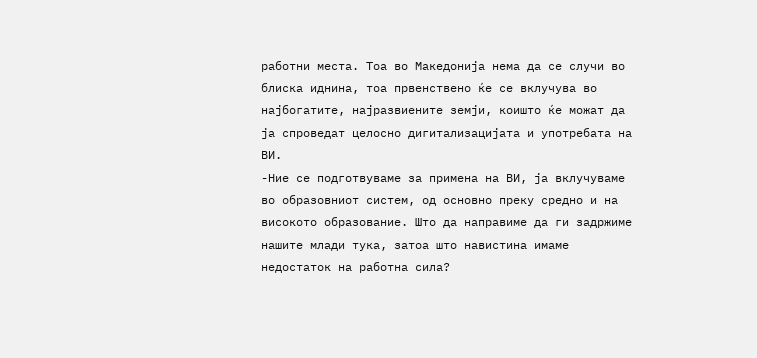работни места. Тоа во Македонија нема да се случи во блиска иднина, тоа првенствено ќе се вклучува во најбогатите, најразвиените земји, коишто ќе можат да ја спроведат целосно дигитализацијата и употребата на ВИ.
-Ние се подготвуваме за примена на ВИ, ја вклучуваме во образовниот систем, од основно преку средно и на високото образование. Што да направиме да ги задржиме нашите млади тука, затоа што навистина имаме недостаток на работна сила?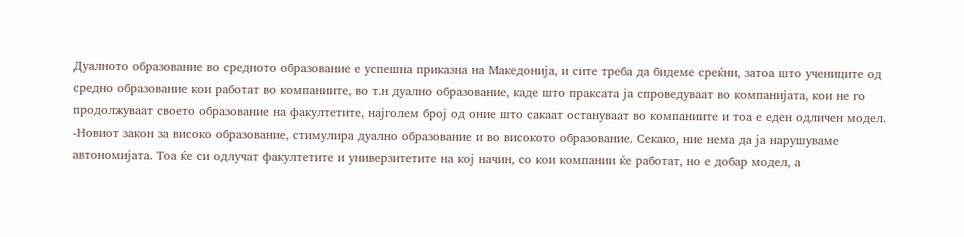Дуалното образование во средното образование е успешна приказна на Македонија, и сите треба да бидеме среќни, затоа што учениците од средно образование кои работат во компаниите, во т.н дуално образование, каде што праксата ја спроведуваат во компанијата, кои не го продолжуваат своето образование на факултетите, најголем број од оние што сакаат остануваат во компаниите и тоа е еден одличен модел.
-Новиот закон за високо образование, стимулира дуално образование и во високото образование. Секако, ние нема да ја нарушуваме автономијата. Тоа ќе си одлучат факултетите и универзитетите на кој начин, со кои компании ќе работат, но е добар модел, а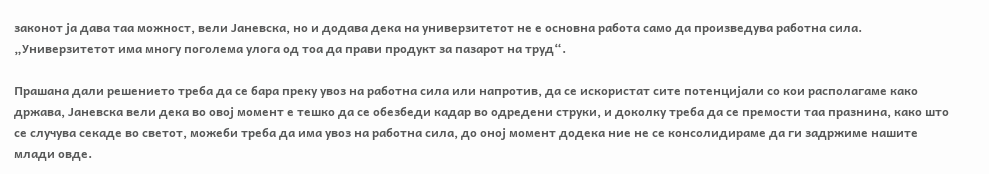законот ја дава таа можност, вели Јаневска, но и додава дека на универзитетот не е основна работа само да произведува работна сила.
„Универзитетот има многу поголема улога од тоа да прави продукт за пазарот на труд“.

Прашана дали решението треба да се бара преку увоз на работна сила или напротив, да се искористат сите потенцијали со кои располагаме како држава, Јаневска вели дека во овој момент е тешко да се обезбеди кадар во одредени струки, и доколку треба да се премости таа празнина, како што се случува секаде во светот, можеби треба да има увоз на работна сила, до оној момент додека ние не се консолидираме да ги задржиме нашите млади овде.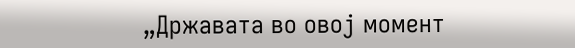„Државата во овој момент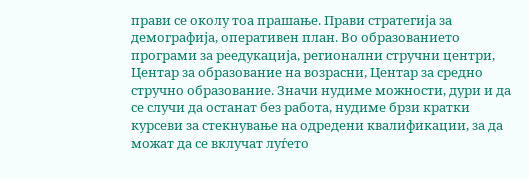прави се околу тоа прашање. Прави стратегија за демографија, оперативен план. Во образованието програми за реедукација, регионални стручни центри, Центар за образование на возрасни, Центар за средно стручно образование. Значи нудиме можности, дури и да се случи да останат без работа, нудиме брзи кратки курсеви за стекнување на одредени квалификации, за да можат да се вклучат луѓето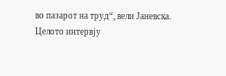во пазарот на труд“, вели Јаневска.
Целото интервју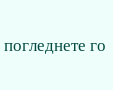погледнете го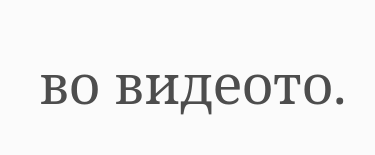во видеото.